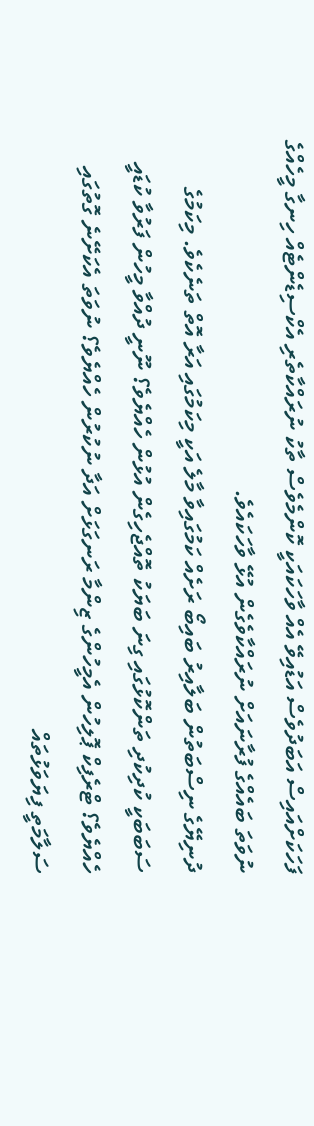ފަހަކަށްއައިސް އަބަދުވެސް އަޑުއިވޭ އެއް ވާހަކައަކީ ކޮންމެވެސް ތާކު ނުރައްކާތެރި އެކްސިޑެންޓެއް ހިނގާ މީހެއްގެ ނުވަތަ ބައެއްގެ ފުރާނައަށް ނުރައްކާވެގެން އުޅޭ ވާހަކައެވެ.
ދުނިޔޭގެ ނިސްބަތުން ބަލާއިރު ބައިބޯ ރަށެއް ކަމުގައިވާ މާލެ އަކީ މިކަމުގައި އަރާ އޮތް ތަނެކެވެ. މިކަމުގެ ސަބަބަކީ ކުދިކުދި ތަންކޮޅުގައި ގިނަ ބަޔަކު ތޮއްޖެހިގެން އުޅުން ހެއްޔެވެ؟ ނޫނީ ދުއްވާ މީހުން ފަރުވާ ކުޑައީ ހެއްޔެވެ؟ ޓްރެފިކް ޕޮލިހުން އެމީހުންގެ ޒިންމާ ރަނގަޅަށް އަދާ ނުކުރުން ހެއްޔެވެ؟ ނުވަތަ އެކަށޭނެ ގޮތުގައި ސަލާމަތީ ފިޔަވަޅުތައް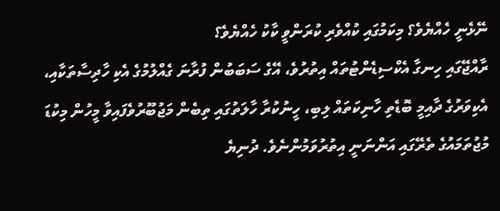ނޭޅެނީ ހެއްޔެވެ؟ މިކަމުގައި ކުއްވެރި ކުރަންވީ ކާކު ހެއްޔެވެ؟
ރާއްޖޭގައި ހިނގާ އެކްސިޑެންޓުތައް އިތުރުވެ، އޭގެ ސަބަބުން ފުރާނަ ގެއްލުމުގެ އެކި ހާދިސާތަކާއި، އެކިވަރުގެ ދާއިމީ ބޮޑެތި ހާނިކަތައް ލިބި، ހީނުކުރާ ހާލަތުގައި ތިބެން މަޖުބޫރުވެފައިވާ މީހުން މިކުޑަ މުޖުތަމައުގެ ތެރޭގައި އަންނަނީ އިތުރުވަމުންނެވެ. ދުނިޔެ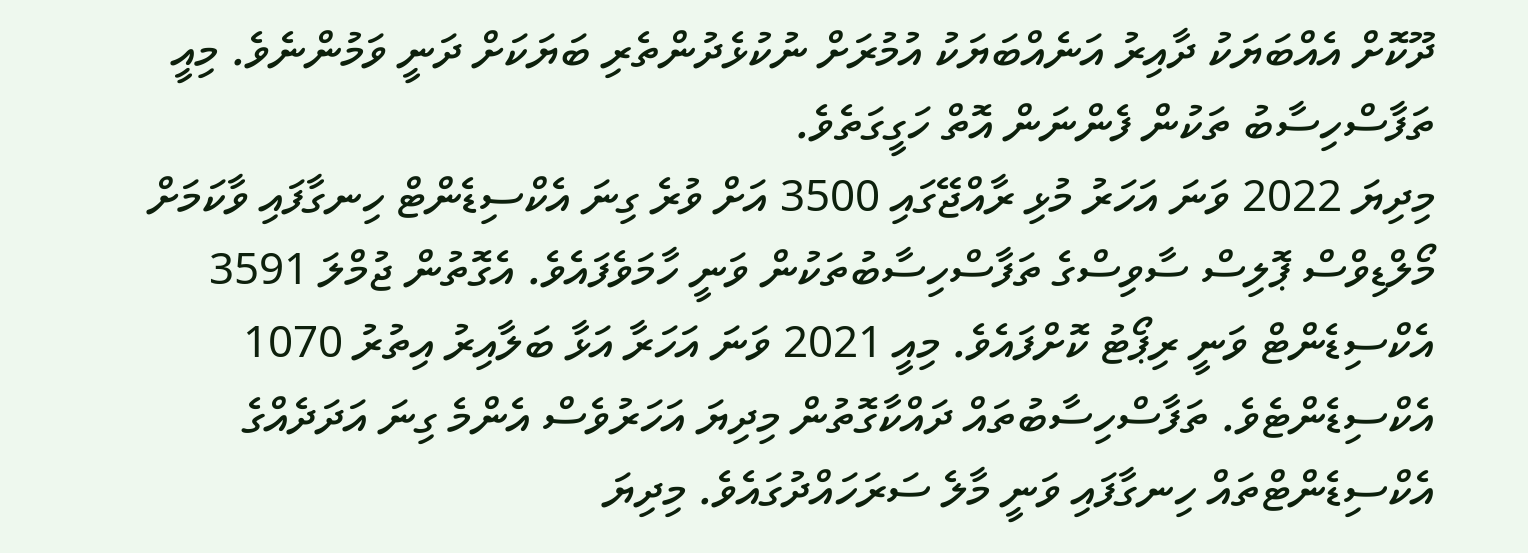ދޫކޮށް އެއްބަޔަކު ދާއިރު އަނެއްބަޔަކު އުމުރަށް ނުކުޅެދުންތެރި ބަޔަކަށް ދަނީ ވަމުންނެވެ. މިއީ ތަފާސްހިސާބު ތަކުން ފެންނަން އޮތް ހަގީގަތެވެ.
މިދިޔަ 2022 ވަނަ އަހަރު މުޅި ރާއްޖޭގައި 3500 އަށް ވުރެ ގިނަ އެކްސިޑެންޓް ހިނގާފައި ވާކަމަށް މޯލްޑިވްސް ޕޮލިސް ސާވިސްގެ ތަފާސްހިސާބުތަކުން ވަނީ ހާމަވެފައެވެ. އެގޮތުން ޖުމްލަ 3591 އެކްސިޑެންޓް ވަނީ ރިޕޯޓު ކޮށްފައެވެ. މިއީ 2021 ވަނަ އަހަރާ އަޅާ ބަލާއިރު އިތުރު 1070 އެކްސިޑެންޓެވެ. ތަފާސްހިސާބުތައް ދައްކާގޮތުން މިދިޔަ އަހަރުވެސް އެންމެ ގިނަ އަދަދެއްގެ އެކްސިޑެންޓްތައް ހިނގާފައި ވަނީ މާލެ ސަރަހައްދުގައެވެ. މިދިޔަ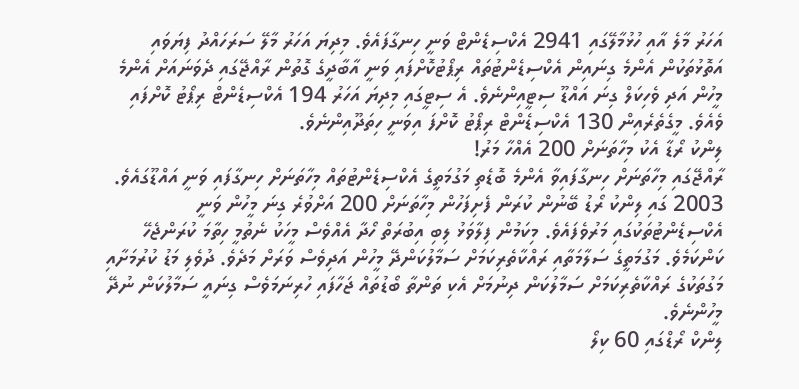އަހަރު މާލެ އާއި ހުޅުމާލޭގައި 2941 އެކްސިޑެންޓް ވަނީ ހިނގާފައެވެ. މިދިޔަ އަހަރު މާލޭ ސަރަހައްދު ފިޔަވައި އަތޮޅުތަކުން އެންމެ ގިނައިން އެކްސިޑެންޓުތައް ރިޕޯޓުކޮށްފައި ވަނީ އާބާދީގެ ގޮތުން ރާއްޖޭގައި ދެވަނައަށް އެންމެ މީހުން އަދި ވެހިކަލް ގިނަ އައްޑޫ ސިޓީއިންނެވެ. އެ ސިޓީގައި މިދިޔަ އަހަރު 194 އެކްސިޑެންޓް ރިޕޯޓު ކޮށްފައި ވެއެވެ. މީގެތެރެއިން 130 އެކްސިޑެންޓް ރިޕޯޓު ކޮށްފަ އިވަނީ ހިތަދޫއިންނެވެ.
ލިންކު ރޯޑާ އެކު މިހާތަނަށް 200 އެއްހާ މަރު!
ރާއްޖޭގައި މިހާތަނަށް ހިނގާފައިވާ އެންމެ ބޮޑެތި މަގުމަތީގެ އެކްސިޑެންޓުތައް މިހާތަނަށް ހިނގާފައި ވަނީ އައްޑޫގައެވެ. 2003 ގައި ލިންކު ރޯޑު ބޭނުން ކުރަން ފެށިފަހުން މިހާތަނަށް 200 އަށްވުރެ ގިނަ މީހުން ވަނީ އެކްސިޑެންޓުތަކުގައި މަރުވެފައެވެ. މިކަމުން ފިލާވަޅު ލިބި އިބުރަތް ހޯދާ އެއްވެސް މީހަކު ނެތުމީ ހިތާމަ ކުރަންޖެހޭ ކަންކަމެވެ. މަގުމަތީގެ ސަލާމަތާއި ރައްކާތެރިކަމަށް ސަމާލުކަންދޭ މީހުން އަދިވެސް ވަރަށް މަދެވެ. ދުވެލި މަޑު ކުރުމަށާއި މަގުތަކުގެ ރައްކާތެރިކަމަށް ސަމާލުކަން ދިނުމަށް އެކި ތަންތާ ބޯޑުތައް ޖަހާފައި ހުރިނަމަވެސް ގިނައީ ސަމާލުކަން ނުދޭ މީހުންނެވެ.
ލިންކް ރޯޑްގައި 60 ކިލޯ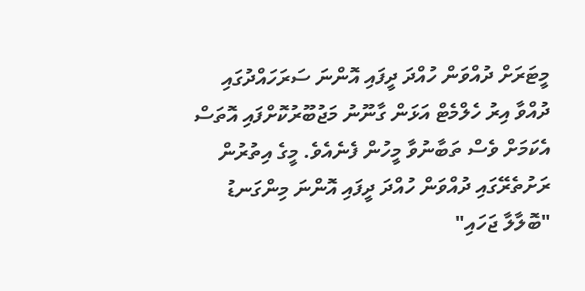މީޓަރަށް ދުއްވަން ހުއްދަ ދީފައި އޮންނަ ސަރަހައްދުގައި ދުއްވާ އިރު ހެލްމެޓް އަޅަން ގާނޫނު މަޖުބޫރުކޮށްފައި އޮތަސް އެކަމަށް ވެސް ތަބާނުވާ މީހުން ފެނެއެވެ. މީގެ އިތުރުން ރަށުތެރޭގައި ދުއްވަން ހުއްދަ ދީފައި އޮންނަ މިންގަނޑު "ބޮލާލާ ޖަހައި"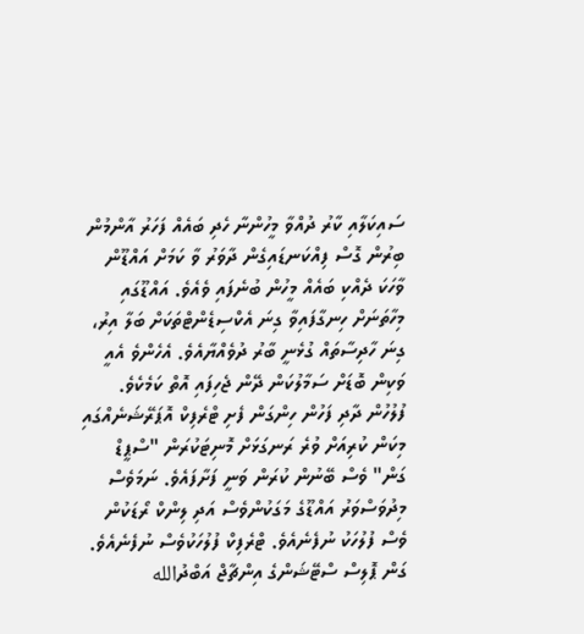ސައިކަލާއި ކާރު ދުއްވާ މީހުންނާ ހެދި ބައެއް ފަހަރު އާންމުން ބިރުން ގޮސް ފިއްކަނޑައިގެން ދާވަރު ވާ ކަމަށް އައްޑޫން ވާހަކަ ދެއްކި ބައެއް މީހުން ބުނެފައި ވެއެވެ. އައްޑޫގައި މިހާތަނަށް ހިނގާފައިވާ ގިނަ އެކްސިޑެންޓްތަކަށް ބަލާ އިރު، ގިނަ ހާދިސާތައް ގުޅެނީ ބާރު ދުވެއްޔާއެވެ. އެހެންވެ އެއީ ވަކިން ބޮޑަށް ސަމާލުކަން ދޭން ޖެހިފައި އޮތް ކަމެކެވެ. ފުލުހުން ދާދި ފަހުން ހިންގަން ފެށި ޓްރެފިކް އޮޕަރޭޝަނެއްގައި މިކަން ކުރިއަށް ވުރެ ރަނގަޅަށް މޮނިޓަކުރަން "ސްޕީޑް ގަން" ވެސް ބޭނުން ކުރަން ވަނީ ފަށާފައެވެ. ނަމަވެސް މިދުވަސްވަރު އައްޑޫގެ މަގަކުންވެސް އަދި ލިންކް ރޯޑަކުން ވެސް ފުލުހަކު ނުފެނެއެވެ. ޓްރެފިކް ފުލުހަކުވެސް ނުފެނެއެވެ.
ގަން ޕޮލިސް ސްޓޭޝަންގެ އިންޗާޖް އަބްދުالله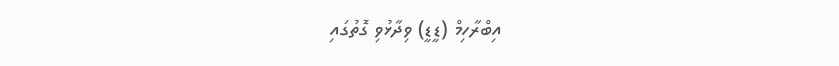އިބްރާހިމް (ޑީޑީ) ވިދާޅުވި ގޮތުގައި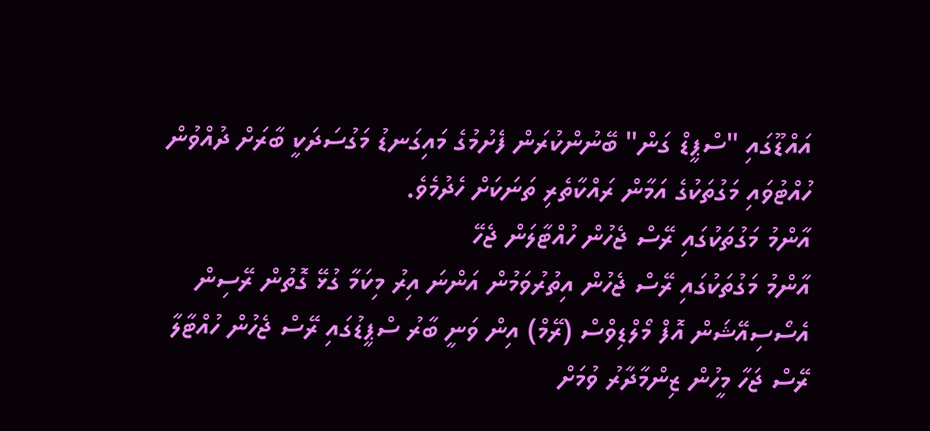އައްޑޫގައި "ސްޕީޑް ގަން" ބޭނުންކުރަން ފެށުމުގެ މައިގަނޑު މަގުސަދަކީ ބާރަށް ދުއްވުން ހުއްޓުވައި މަގުތަކުގެ އަމާން ރައްކާތެރި ތަނަކަށް ހެދުމެވެ.
އާންމު މަގުތަކުގައި ރޭސް ޖެހުން ހުއްޓާލަން ޖެހޭ
އާންމު މަގުތަކުގައި ރޭސް ޖެހުން އިތުރުވަމުން އަންނަ އިރު މިކަމާ ގުޅޭ ގޮތުން ރޭސިން އެސޯސިއޭޝަން އޮފް މޯލްޑިވްސް (ރޭމް) އިން ވަނީ ބާރު ސްޕީޑުގައި ރޭސް ޖެހުން ހުއްޓާލާ ރޭސް ޖަހާ މީހުން ޒިންމާދާރު ވުމަށް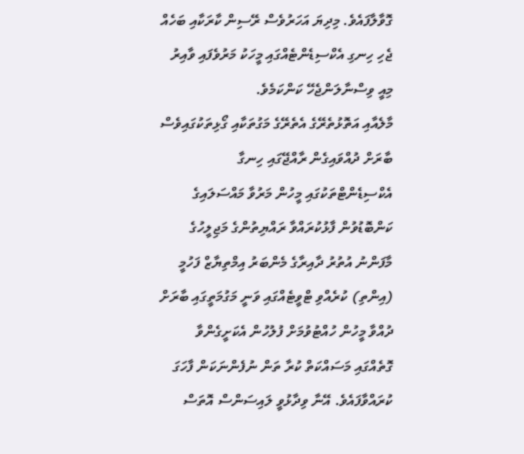ގޮވާލާފައެވެ. މިދިޔަ އަހަރުވެސް ރޭސިން ކާރަކާއި ބަހެއް ޖެހި ހިނގި އެކްސިޑެންޓެއްގައި މީހަކު މަރުވެފައި ވާއިރު މިއީ ވިސްނާލަންޖެހޭ ކަންކަމެވެ.
މާލެއާއި އަތޮޅުތެރޭގެ އެތެރޭގެ މަގުތަކާއި ގޯޅިތަކުގައިވެސް ބާރަށް ދުއްވައިގެން ރާއްޖޭގައި ހިނގާ އެކްސިޑެންޓްތަކުގައި މީހުން މަރުވާ މައްސަލައިގެ ކަންބޮޑުވުން ފާޅުކުރައްވާ ރައްޔިތުންގެ މަޖިލީހުގެ މާފަންނު އުތުރު ދާއިރާގެ މެންބަރު އިމްތިޔާޒް ފަހުމީ (އިންތި) ކުރެއްވި ޓްވީޓެއްގައި ވަނީ މަގުމަތީގައި ބާރަށް ދުއްވާ މީހުން ހުއްޓުވުމަށް ފުލުހުން އެކަށީގެންވާ ގޮތެއްގައި މަސައްކަތް ކުރާ ތަން ނުފެންނަކަން ފާހަގަ ކުރައްވާފައެވެ. އޭނާ ވިދާޅުވީ ލައިސަންސް އޮތަސް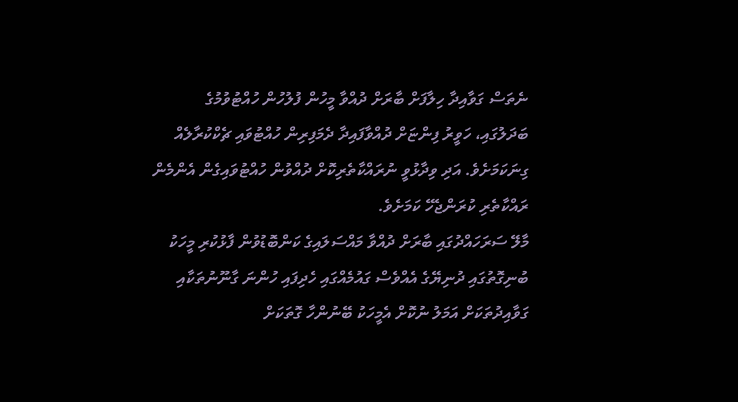ނެތަސް ގަވާއިދާ ހިލާފަށް ބާރަށް ދުއްވާ މީހުން ފުލުހުން ހުއްޓުވުމުގެ ބަދަލުގައި، ހަވީރު ފިންޏަށް ދުއްވާފައިދާ ދެމަފިރިން ހުއްޓުވައި ޗެކްކުރާލެއް ގިނަކަމަށެވެ. އަދި ވިދާޅުވީ ނުރައްކާތެރިކޮށް ދުއްވުން ހުއްޓުވައިގެން އެންމެން ރައްކާތެރި ކުރަންޖެހޭ ކަމަށެވެ.
މާލޭ ސަރަހައްދުގައި ބާރަށް ދުއްވާ މައްސަލައިގެ ކަންބޮޑުވުން ފާޅުކުރި މީހަކު ބުނިގޮތުގައި ދުނިޔޭގެ އެއްވެސް ގައުމެއްގައި ހެދިފައި ހުންނަ ގާނޫނުތަކާއި ގަވާއިދުތަކަށް އަމަލު ނުކޮށް އެމީހަކު ބޭނުންހާ ގޮތަކަށް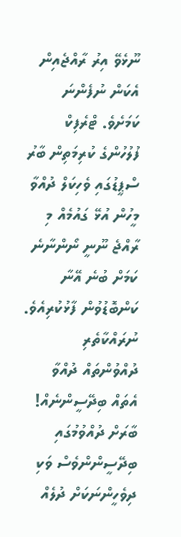ނޫޅެވޭ އިރު ރާއްޖެއިން އެކަން ނުފެންނަ ކަމަށެވެ. ޓްރެފިކް ފުލުހުންގެ ކުރިމަތިން ބާރު ސްޕީޑުގައި ވެހިކަލް ދުއްވާ މީހުން އުޅޭ ގައުމެއް މި ރާއްޖެ ނޫނީ ނޯންނާނެ ކަމަށް ބުނެ އޭނާ ކަންބޮޑުވުން ފާޅުކުރިއެވެ.
ނުރައްކާތެރި ދުއްވުންތައް ދުއްވާ އެތައް ބިދޭސީންނެއް!
ބާރަށް ދުއްވުމުގައި ބިދޭސީންންވެސް ވަކި ދިވެހީންނަކަށް ދުލެއް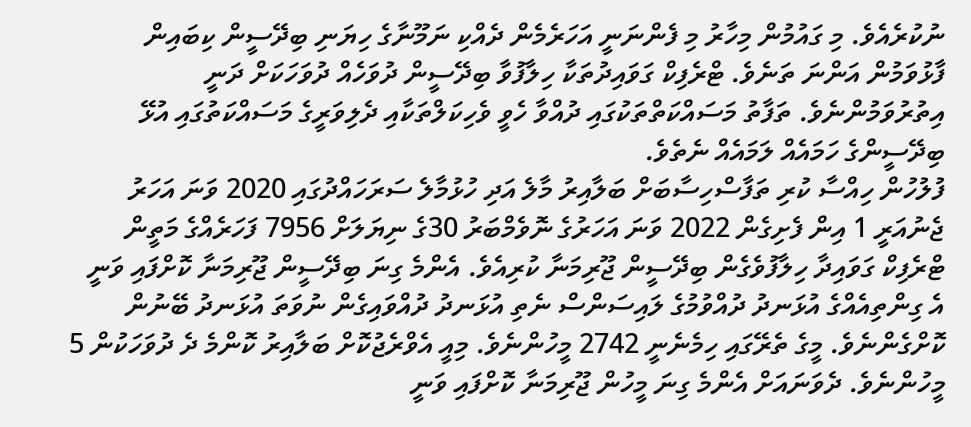ނުކުރެއެވެ. މި ގައުމުން މިހާރު މި ފެންނަނީ އަހަރެމެން ދެއްކި ނަމޫނާގެ ހިޔަނި ބިދޭސީން ކިބައިން ފާޅުވަމުން އަންނަ ތަނެވެ. ޓްރެފިކް ގަވައިދުތަކާ ހިލާފުވާ ބިދޭސީން ދުވަހެއް ދުވަހަކަށް ދަނީ އިތުރުވަމުންނެވެ. ތަފާތު މަސައްކަތްތަކުގައި ދުއްވާ ހެވީ ވެހިކަލްތަކާއި ދެލިވަރީގެ މަސައްކަތުގައި އުޅޭ ބިދޭސީންގެ ހަމައެއް ލަމައެއް ނެތެވެ.
ފުލުހުން ހިއްސާ ކުރި ތަފާސްހިސާބަށް ބަލާއިރު މާލެ އަދި ހުޅުމާލެ ސަރަހައްދުގައި 2020 ވަނަ އަހަރު ޖެނުއަރީ 1 އިން ފެށިގެން 2022 ވަނަ އަހަރުގެ ނޮވެމްބަރު 30ގެ ނިޔަލަށް 7956 ފަހަރެއްގެ މަތީން ޓްރެފިކް ގަވައިދާ ހިލާފުވެގެން ބިދޭސީން ޖޫރިމަނާ ކުރިއެވެ. އެންމެ ގިނަ ބިދޭސީން ޖޫރިމަނާ ކޮށްފައި ވަނީ އެ ގިންތިއެއްގެ އުޅަނދު ދުއްވުމުގެ ލައިސަންސް ނެތި އުޅަނދު ދުއްވައިގެން ނުވަތަ އުޅަނދު ބޭނުން ކޮށްގެންނެވެ. މީގެ ތެރޭގައި ހިމެނެނީ 2742 މީހުންނެވެ. މިއީ އެވްރެޖުކޮށް ބަލާއިރު ކޮންމެ ދެ ދުވަހަކުން 5 މީހުންނެވެ. ދެވަނައަށް އެންމެ ގިނަ މީހުން ޖޫރިމަނާ ކޮށްފައި ވަނީ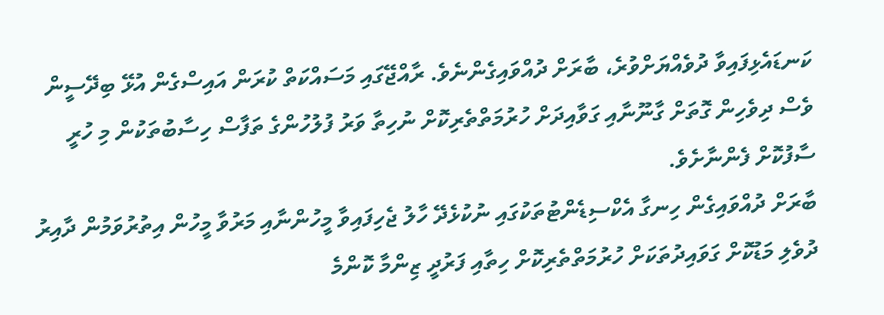ކަނޑައެޅިފައިވާ ދުވެއްޔަށްވުރެ، ބާރަށް ދުއްވައިގެންނެވެ. ރާއްޖޭގައި މަސައްކަތް ކުރަން އައިސްގެން އުޅޭ ބިދޭސީން ވެސް ދިވެހިން ގޮތަށް ގާނޫނާއި ގަވާއިދަށް ހުރުމަތްތެރިކޮށް ނުހިތާ ވަރު ފުލުހުންގެ ތަފާސް ހިސާބުތަކުން މި ހުރީ ސާފުކޮށް ފެންނާށެވެ.
ބާރަށް ދުއްވައިގެން ހިނގާ އެކްސިޑެންޓުތަކުގައި ނުކުޅެދޭ ހާލު ޖެހިފައިވާ މީހުންނާއި މަރުވާ މީހުން އިތުރުވަމުން ދާއިރު ދުވެލި މަޑުކޮށް ގަވައިދުތަކަށް ހުރުމަތްތެރިކޮށް ހިތާއި ފަރުދީ ޒިންމާ ކޮންމެ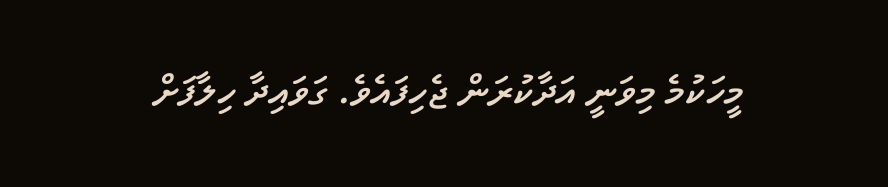މީހަކުމެ މިވަނީ އަދާކުރަން ޖެހިފައެވެ. ގަވައިދާ ހިލާފަށް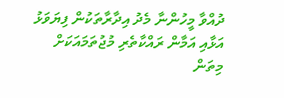ދުއްވާ މީހުންނާ މެދު އިދާރާތަކުން ފިޔަވަޅު އަޅާއި އަމާން ރައްކާތެރި މުޖުތަމައަކަށް މިތަން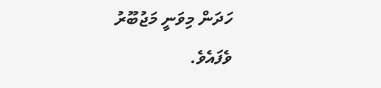ހަދަން މިވަނީ މަޖުބޫރު ވެފައެވެ.